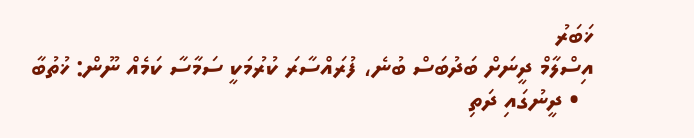ޚަބަރު
އިސްލާމް ދީނަށް ބަދުބަސް ބުނެ، ފުރައްސާރަ ކުރުމަކީ ސަމާސާ ކަމެއް ނޫން: ޚުތުބާ
  • ދީނުގައި ދަތި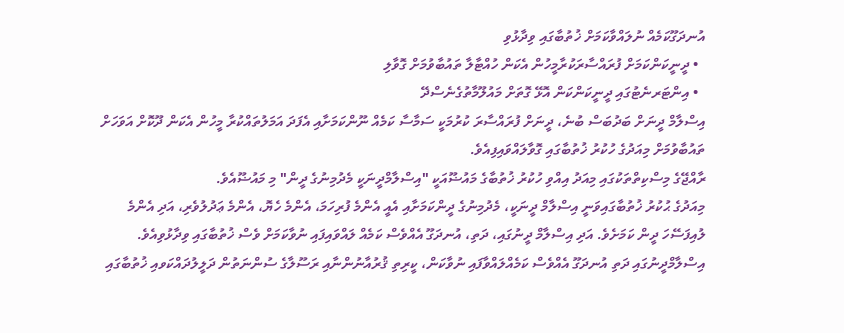އުނދަގޫކަމެއް ނުލައްވާކަމަށް ޚުތުބާގައި ވިދާޅުވި
  • ދީނީކަންކަމަށް ފުރައްސާރަކުރާމީހުން އެކަން ހުއްޓާލާ ތައުބާވުމަށް ގޮވާލި
  • އިންޓަރނެޓުގައި ދީނީކަންކަން އޮޅޭ ގޮތަށް މައުލޫމާތުގެނެސްދޭ
އިސްލާމް ދީނަށް ބަދުބަސް ބުނެ، ދީނަށް ފުރައްސާރަ ކުރުމަކީ ސަމާސާ ކަމެއް ނޫންކަމަށާއި އެފަދަ އަމަލުތައްކުރާ މީހުން އެކަން ދޫކޮށް އަވަހަށް ތައުބާވުމަށް މިއަދުގެ ހުކުރު ޚުތުބާގައި ގޮވާލައްވައިފިއެވެ.
ރާއްޖޭގެ މިސްކިތްތަކުގައި މިއަދު އިއްވި ހުކުރު ޚުތުބާގެ މައުޟޫއަކީ "އިސްލާމްދީނަކީ މެދުމިނުގެ ދީން" މި މައުޟޫއެވެ.
މިއަދުގެ ޙުކުރު ޚުތުބާގައިވަނީ އިސްލާމް ދީނަކީ، މެދުމިނުގެ ދީންކަމަށާއި އެއީ އެންމެ ފުރިހަމަ، އެންމެ ހެޔޮ، އެންމެ ޢަދުލުވެރި، އަދި އެންމެ ލުއިފަސޭހަ ދީން ކަމަށެވެ. އަދި އިސްލާމް ދީނުގައި، ދަތި، އުނދަގޫ އެއްވެސް ކަމެއް ލައްވައިފައި ނުވާކަމަށް ވެސް ޚުތުބާގައި ވިދާޅުވިއެވެ.
އިސްލާމްދީނުގައި ދަތި އުނދަގޫ އެއްވެސް ކަމެއްލައްވާފައި ނުވާކަން، ކީރިތި ޤުރުއާނުންނާއި ރަސޫލާގެ ސުންނަތުން ދަލީލުދައްކަވއި ޚުތުބާގައި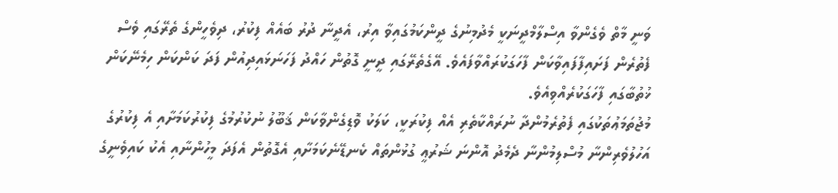ވަނީ މާތް ވެގެންވާ އިސްލާމްދީނަކީ މެދުމިނުގެ ދީންކަމުގައިވާ އިރު، އެދީނާ ދުރު ބައެއް ފިކުރު، ދިވެހީންގެ ތެރޭގައި ވެސް ފެތުރެން ފަށައިފާފައިވާކަން ފާހަގަކުރައްވާފައެވެ. އޭގެތެރޭގައި ދީނީ ގޮތުން ހައްދު ފަހަނަޅައިދިއުން ފަދަ ކަންކަން ހިމެނޭކަން ޚުތުބާގައި ފާހަގަކުރެއްވިއެވެ.
މުޖުތަމަޢުތަކުގައި ފެތުރެމުންދާ ނުރައްކާތެރި އެއް ފިކުރަކީ، ކަލަކު ވޮޑިގެންވާކަން ޤަބޫލު ނުކުރުމުގެ ފިކުރުކަމަށާއި އެ ފިކުރުގެ އަހުލުވެރިންނާ މުސްލިމުންނާ ދެމެދު އޮންނަ ޝަރުޢީ ގުޅުންތައް ކެނޑޭނެކަމަށާއި އެގޮތުން އެފަދަ މީހުންނާއި އެކު ކައިވެނީގެ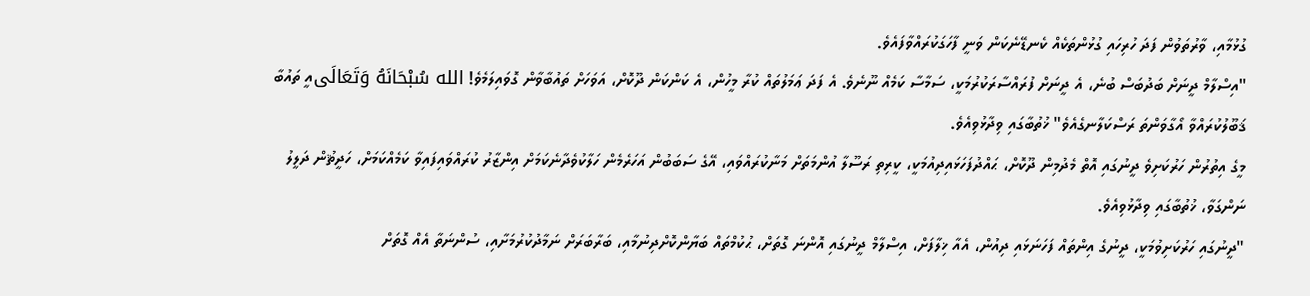ގުޅުމާއި، ވާރުތަވުން ފަދަ ހުރިހައި ގުޅުންތަކެއް ކެނޑޭނެކަން ވަނީ ފާހަގަކުރައްވާފައެވެ.
"އިސްލާމް ދީނަށް ބަދުބަސް ބުނެ، އެ ދީނަށް ފުރައްސާރަކުރުމަކީ، ސަމާސާ ކަމެއް ނޫނެވެ. އެ ފަދަ ޢަމަލުތައް ކުރާ މީހުން، އެ ކަންކަން ދޫކޮށް، އަވަހަށް ތައުބާވާން ގޮވައިލަމެވެ! الله سُبْحَانَهُ وَتَعَالَىއީ ތައުބާ ޤަބޫލުކުރައްވާ އޯގާވަންތަ ރަސްކަލާނގެއެވެ" ޚުތުބާގައި ވިދާޅުވިއެވެ.
މީގެ އިތުރުން ހަރުކަށިވެ ދީނުގައި އޮތް މެދުމިން ދޫކޮށް، ޙައްދުފަހަޅައިދިއުމަކީ، ކީރިތި ރަސޫލާ އުންމަތަށް މަނާކުރައްވައި، އޭގެ ސަބަބުން އަހަރެމެން ހަލާކުވެދާނެކަމަށް އިންޒާރު ކުރައްވައިފައިވާ ކަމެއްކަމަށް، ހަދީޘުން ދަލީލު ނަންގަވާ، ޚުތުބާގައި ވިދާޅުވިއެވެ.
"ދީނުގައި ހަރުކަށިވުމަކީ، ދީނުގެ އިންތައް ފަހަނަޅައި ދިއުން، އެއާ ޚިލާފަށް، އިސްލާމް ދީނުގައި އޮންނަ ގޮތަށް، ޙުކުމްތައް ބަޔާންކޮށްދިނުމާއި، ބަރާބަރަށް ނަމާދުކުރުމަށާއި، ސުންނަތާ އެއް ގޮތަށް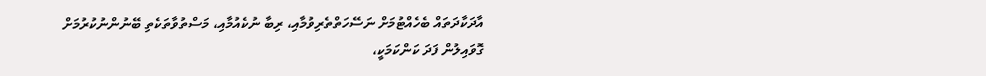އާދަކާދަތައް ބެހެއްޓުމަށް ނަސޭހަތްތެރިވުމާއި، ރިބާ ނުކެއުމާއި، މަސްތުވާތަކެތި ބޭނުންނުކުރުމަށް ގޮވައިލުން ފަދަ ކަންކަމަކީ،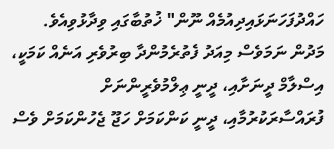ހައްދުފަހަނަޅައިދިއުމެއް ނޫން" ޚުތުބާގައި ވިދާޅުވިއެވެ.
މަދުން ނަމަވެސް މިއަދު ފެތުރެމުންދާ ބިރުވެރި އަނެއް ކަމަކީ، އިސްލާމް ދީނަށާއި، ދީނީ ޢިލްމުވެރީންނަށް ފުރައްސާރަކުރުމާއި، ދީނީ ކަންކަމަށް ހަޖޫ ޖެހުންކަމަށް ވެސް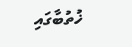ޚުތުބާގައި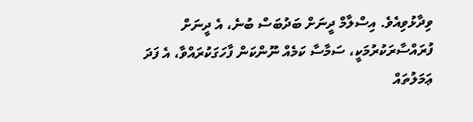ވިދާޅުވިއެވެ. އިސްލާމް ދީނަށް ބަދުބަސް ބުނެ، އެ ދީނަށް ފުރައްސާރަކުރުމަކީ، ސަމާސާ ކަމެއް ނޫންކަން ފާހަގަކުރައްވާ، އެ ފަދަ ޢަމަލުތައް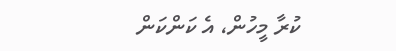ކުރާ މީހުން، އެ ކަންކަން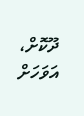ދޫކޮށް، އަވަހަށް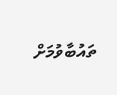ތައުބާވުމަށް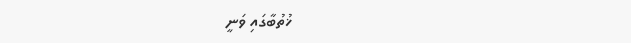ޚުތުބާގައި ވަނީ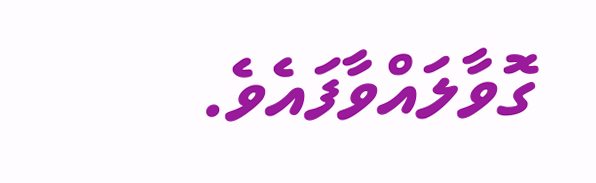ގޮވާލައްވާފައެވެ.